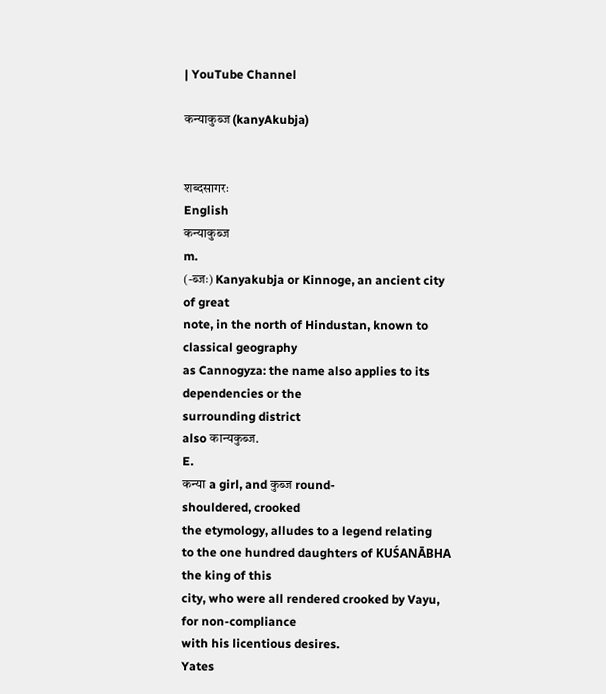| YouTube Channel

कन्याकुब्ज (kanyAkubja)


शब्दसागरः
English
कन्याकुब्ज
m.
(-ब्जः) Kanyakubja or Kinnoge, an ancient city of great
note, in the north of Hindustan, known to classical geography
as Cannogyza: the name also applies to its dependencies or the
surrounding district
also कान्यकुब्ज.
E.
कन्या a girl, and कुब्ज round-
shouldered, crooked
the etymology, alludes to a legend relating
to the one hundred daughters of KUŚANĀBHA the king of this
city, who were all rendered crooked by Vayu, for non-compliance
with his licentious desires.
Yates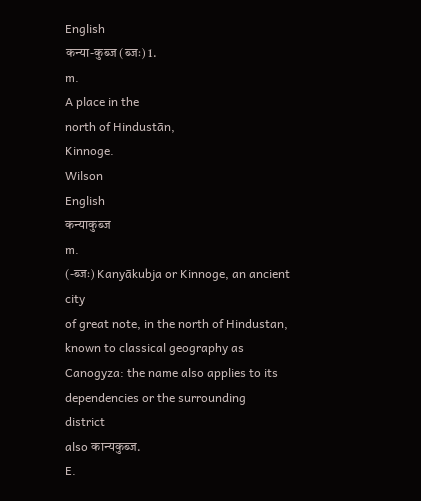English
कन्या-कुब्ज (ब्जः) 1.
m.
A place in the
north of Hindustān,
Kinnoge.
Wilson
English
कन्याकुब्ज
m.
(-ब्जः) Kanyākubja or Kinnoge, an ancient city
of great note, in the north of Hindustan, known to classical geography as
Canogyza: the name also applies to its dependencies or the surrounding
district
also कान्यकुब्ज.
E.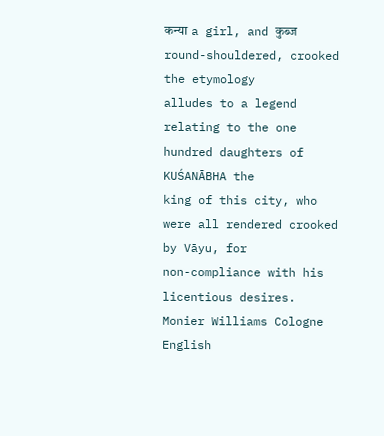कन्या a girl, and कुब्ज round-shouldered, crooked
the etymology
alludes to a legend relating to the one hundred daughters of KUŚANĀBHA the
king of this city, who were all rendered crooked by Vāyu, for
non-compliance with his licentious desires.
Monier Williams Cologne
English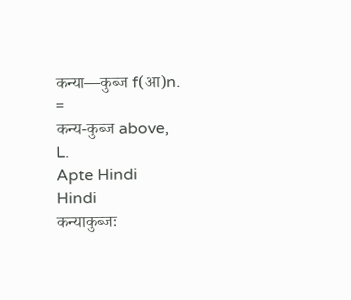कन्या—कुब्ज f(आ)n.
=
कन्य-कुब्ज above,
L.
Apte Hindi
Hindi
कन्याकुब्जः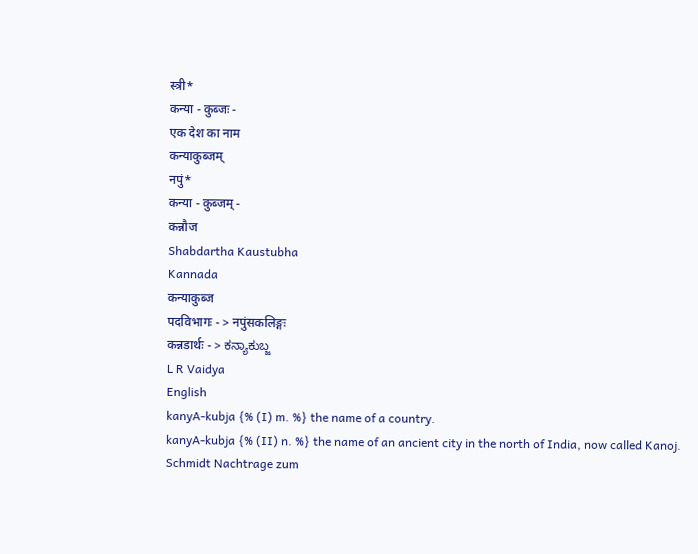स्त्री*
कन्या - कुब्जः -
एक देश का नाम
कन्याकुब्जम्
नपुं*
कन्या - कुब्जम् -
कन्नौज
Shabdartha Kaustubha
Kannada
कन्याकुब्ज
पदविभागः - > नपुंसकलिङ्गः
कन्नडार्थः - > ಕನ್ಯಾಕುಬ್ಜ
L R Vaidya
English
kanyA-kubja {% (I) m. %} the name of a country.
kanyA-kubja {% (II) n. %} the name of an ancient city in the north of India, now called Kanoj.
Schmidt Nachtrage zum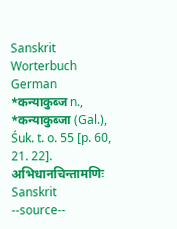Sanskrit Worterbuch
German
*कन्याकुब्ज n., *कन्याकुब्जा (Gal.), Śuk. t. o. 55 [p. 60, 21. 22].
अभिधानचिन्तामणिः
Sanskrit
--source--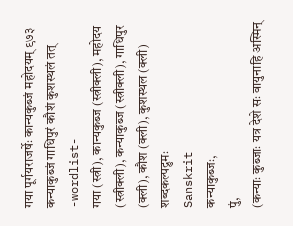गया पूर्गयराजर्षेः कान्यकुब्जं महोदयम् ९७३
कन्याकुब्जं गाधिपुरं कौशं कुशस्थलं तत्
-wordlist-
गया (स्त्री), कान्यकुब्ज (स्त्रीक्ली), महोदय (स्त्रीक्ली), कन्याकुब्ज (स्त्रीक्ली), गाधिपुर (क्ली), कौश (क्ली), कुशस्थल (क्ली)
शब्दकल्पद्रुमः
Sanskrit
कन्याकुब्जः,
पुं,
(कन्याः कुब्जाः यत्र देशे सः वायुनाहि अस्मिन्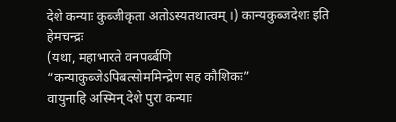देशे कन्याः कुब्जीकृता अतोऽस्यतथात्वम् ।) कान्यकुब्जदेशः इति हेमचन्द्रः
(यथा, महाभारते वनपर्ब्बणि
“कन्याकुब्जेऽपिबत्सोममिन्द्रेण सह कौशिकः”
वायुनाहि अस्मिन् देशे पुरा कन्याः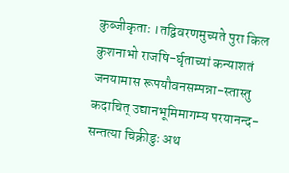कुब्जीकृताः ।तद्विवरणमुच्यते पुरा किल कुशनाभो राजषि-र्घृताच्यां कन्याशतं जनयामास रूपयौवनसम्पन्ना-स्तास्तु कदाचित् उद्यानभूमिमागम्य परयानन्द-सन्तत्या चिक्रीडुः अथ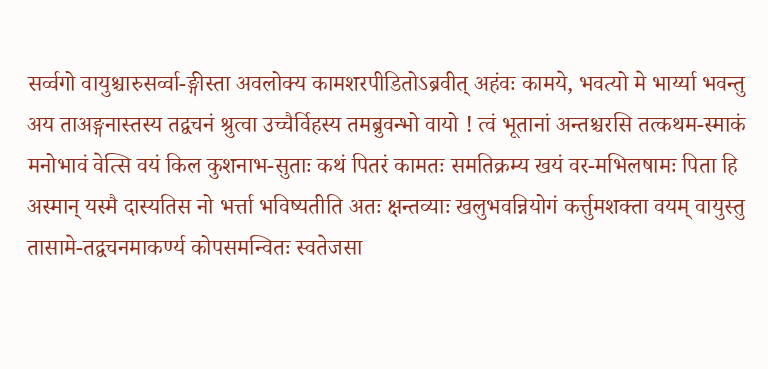सर्व्वगो वायुश्चारुसर्व्वा-ङ्गीस्ता अवलोक्य कामशरपीडितोऽब्रवीत् अहंवः कामये, भवत्यो मे भार्य्या भवन्तु अय ताअङ्गनास्तस्य तद्वचनं श्रुत्वा उच्चैर्विहस्य तमब्रुवन्भो वायो ! त्वं भूतानां अन्तश्चरसि तत्कथम-स्माकं मनोभावं वेत्सि वयं किल कुशनाभ-सुताः कथं पितरं कामतः समतिक्रम्य खयं वर-मभिलषामः पिता हि अस्मान् यस्मै दास्यतिस नो भर्त्ता भविष्यतीति अतः क्षन्तव्याः खलुभवन्नियोगं कर्त्तुमशक्ता वयम् वायुस्तु तासामे-तद्वचनमाकर्ण्य कोपसमन्वितः स्वतेजसा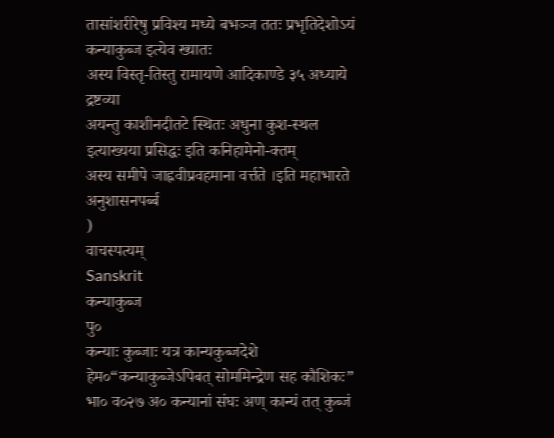तासांशरीरेषु प्रविश्य मध्ये बभञ्ज ततः प्रभृतिदेशोऽयं कन्याकुब्ज इत्येव ख्यातः
अस्य विस्तृ-तिस्तु रामायणे आदिकाण्डे ३५ अध्याये द्रष्टव्या
अयन्तु काशीनदीतटे स्थितः अधुना कुश-स्थल इत्याख्यया प्रसिद्धः इति कनिहामेनो-क्तम्
अस्य समीपे जाह्नवीप्रवहमाना वर्त्तते ।इति महाभारते अनुशासनपर्ब्ब
)
वाचस्पत्यम्
Sanskrit
कन्याकुब्ज
पु०
कन्याः कुब्जाः यत्र कान्यकुब्जदेशे हेम०“कन्याकुब्जेऽपिबत् सोममिन्द्रेण सह कौशिकः” भा० व०२७ अ० कन्यानां संघः अण् कान्यं तत् कुब्जं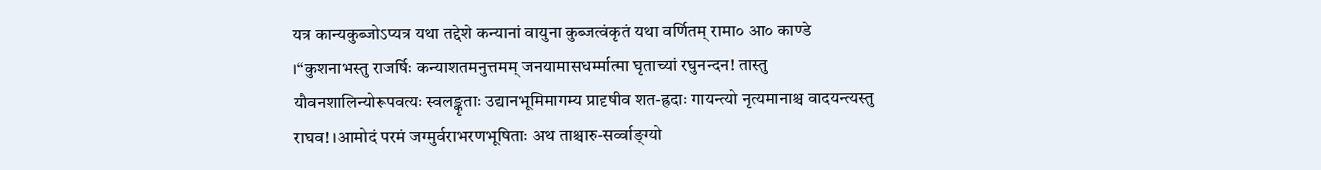यत्र कान्यकुब्जोऽप्यत्र यथा तद्देशे कन्यानां वायुना कुब्जत्वंकृतं यथा वर्णितम् रामा० आ० काण्डे ।“कुशनाभस्तु राजर्षिः कन्याशतमनुत्तमम् जनयामासधर्म्मात्मा घृताच्यां रघुनन्दन! तास्तु यौवनशालिन्योरूपवत्यः स्वलङ्कृताः उद्यानभूमिमागम्य प्रादृषीव शत-ह्रदाः गायन्त्यो नृत्यमानाश्च वादयन्त्यस्तु राघव! ।आमोदं परमं जग्मुर्वराभरणभूषिताः अथ ताश्चारु-सर्व्वाङ्ग्यो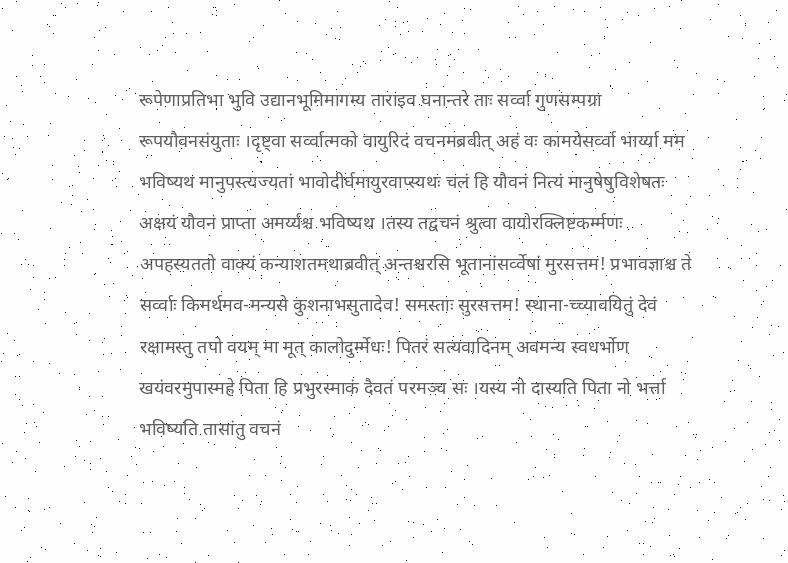रूपेणाप्रतिभा भुवि उद्यानभूमिमागम्य ताराइव घनान्तरे ताः सर्व्वा गुणसम्पग्रा रूपयौवनसंयुताः ।दृष्ट्वा सर्व्वात्मको वायुरिदं वचनमब्रवीत् अहं वः कामयेसर्व्वा भार्य्या मम भविष्यथ मानुपस्त्यज्यतां भावोदीर्घमायुरवाप्स्यथः चलं हि यौवनं नित्यं मानुषेषुविशेषतः अक्षयं यौवनं प्राप्ता अमर्य्यश्च भविष्यथ ।तस्य तद्वचनं श्रुत्वा वायोरक्लिष्टकर्म्मणः अपहस्यततो वाक्यं कन्याशतमथाब्रवीत् अन्तश्चरसि भूतानांसर्व्वेषां मुरसत्तम! प्रभावज्ञाश्च ते सर्व्वाः किमर्थमव-मन्यसे कुशनाभसुतादेव! समस्ताः सुरसत्तम! स्थाना-च्च्यावयितुं देवं रक्षामस्तु तपो वयम् मा मूत् कालोदुर्म्मेधः! पितरं सत्यवादिनम् अवमन्य स्वधर्भोण खयंवरमुपास्महे पिता हि प्रभुरस्माकं दैवतं परमञ्च सः ।यस्य नो दास्यति पिता नो भर्त्ता भविष्यति तासांतु वचनं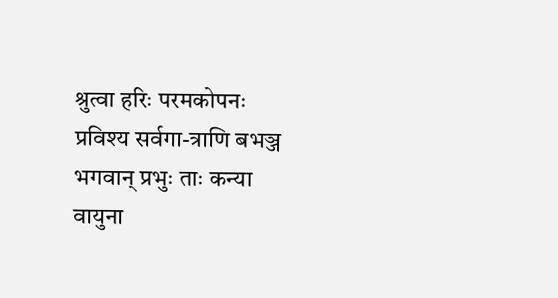श्रुत्वा हरिः परमकोपनः प्रविश्य सर्वगा-त्राणि बभञ्ज भगवान् प्रभुः ताः कन्या वायुना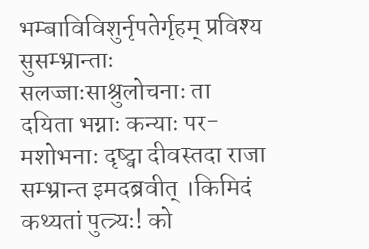भम्बाविविशुर्नृपतेर्गृहम् प्रविश्य सुसम्भ्रान्ताः सलज्जाःसाश्रुलोचनाः ता दयिता भग्नाः कन्याः पर-मशोभनाः दृष्ट्वा दीवस्तदा राजा सम्भ्रान्त इमदब्रवीत् ।किमिदं कथ्यतां पुत्त्र्यः! को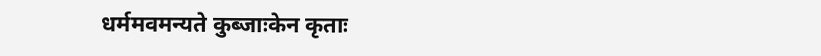धर्ममवमन्यते कुब्जाःकेन कृताः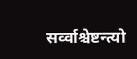सर्व्वाश्चेष्टन्त्यो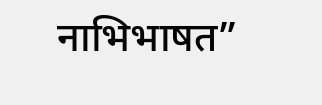नाभिभाषत”